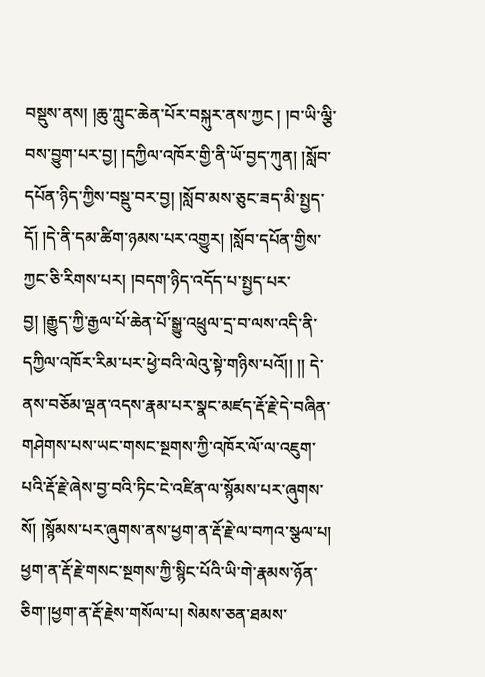བསྡུས་ནས། །ཆུ་ཀླུང་ཆེན་པོར་བསྐུར་ནས་ཀྱང ། །བ་ཡི་ལྕི་བས་བྱུག་པར་བྱ། །དཀྱིལ་འཁོར་གྱི་ནི་ཡོ་བྱད་ཀུན། །སློབ་དཔོན་ཉིད་ཀྱིས་བསྡུ་བར་བྱ། །སློབ་མས་ཅུང་ཟད་མི་སྤྱད་དོ། །དེ་ནི་དམ་ཚིག་ཉམས་པར་འགྱུར། །སློབ་དཔོན་གྱིས་ཀྱང་ཅི་རིགས་པར། །བདག་ཉིད་འདོད་པ་སྤྱད་པར་བྱ། །རྒྱུད་ཀྱི་རྒྱལ་པོ་ཆེན་པོ་སྒྱུ་འཕྲུལ་དྲ་བ་ལས་འདི་ནི་དཀྱིལ་འཁོར་རིམ་པར་ཕྱེ་བའི་ལེའུ་སྟེ་གཉིས་པའོ།། །། དེ་ནས་བཅོམ་ལྡན་འདས་རྣམ་པར་སྣང་མཛད་རྡོ་རྗེ་དེ་བཞིན་གཤེགས་པས་ཡང་གསང་སྔགས་ཀྱི་འཁོར་ལོ་ལ་འཇུག་པའི་རྡོ་རྗེ་ཞེས་བྱ་བའི་ཏིང་ངེ་འཛིན་ལ་སྙོམས་པར་ཞུགས་སོ། །སྙོམས་པར་ཞུགས་ནས་ཕྱག་ན་རྡོ་རྗེ་ལ་བཀའ་སྩལ་པ། ཕྱག་ན་རྡོ་རྗེ་གསང་སྔགས་ཀྱི་སྙིང་པོའི་ཡི་གེ་རྣམས་ཉོན་ཅིག་།ཕྱག་ན་རྡོ་རྗེས་གསོལ་པ། སེམས་ཅན་ཐམས་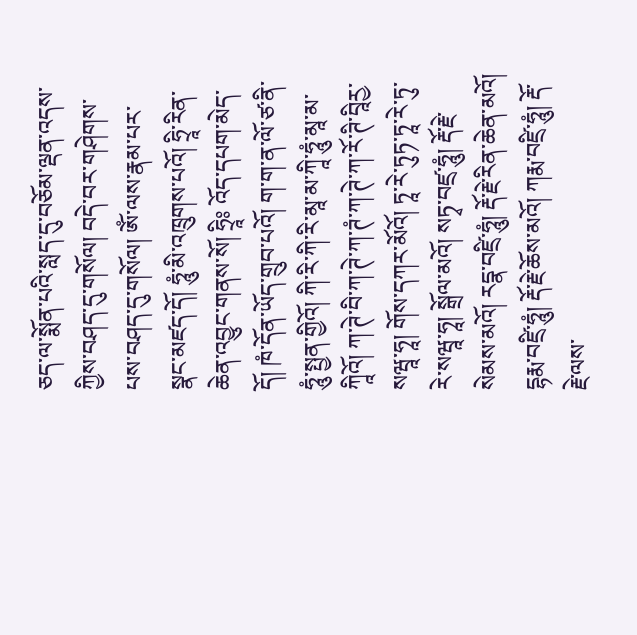ཅད་ལ་སྨོན་པའི་སླད་དུ་བཅོམ་ལྡན་འདས་ཀྱིས་བཤད་དུ་གསོལ། བདེ་བར་གཤེགས་པས་བཤད་དུ་གསོལ། ཨོཾ་ལས་རྣམ་པར་སྣང་མཛད་དོ། ཧཱུཾ་མི་འཁྲུགས་པའོ། ཧྲཱི་རིན་ཆེན་འབྱུང་གནས་སོ། ཧྲཱིཿ འོད་དཔག་མེད་དོ། ཁཾ་དོན་ཡོད་གྲུབ་པའོ། ག་ག་ན་ལོ་ཙ་ནི་ཧཱུཾ་སྤྱན་གྱིའོ། ཀི་རི་ཀི་རི་མཱ་མ་ཀཱི་ཧཱུཾ་མཱ་མ་ཀཱིའོ། ཀ་ཊེ་བི་ཀ་ཊེ་ཀ་ཊཾ་ཀ་ཊེ་ཀ་རོ་ཊི་བཱིརྱ་སཝཱ་ཧཱ། གོས་དཀར་མོའོ། ཏཱ་རེ་ཏུཏ་ཏཱ་རེ་ཏུ་རེ་སཝཱ་ཧཱ། སྒྲོལ་མའོ། སཏྭ་བཛྲ་ཧཱུཾ། རྡོ་རྗེ་སེམས་མའོ། རདྣ་བཛྲི་ཧཱུཾ། རྡོ་རྗེ་རིན་ཆེན་མའོ། དྷརྨ་བཛྲི་ཧཱུཾ། རྡོ་རྗེ་ཆོས་མའོ། ཀརྨ་བཛྲི་ཧཱུཾ། རྡོ་རྗེ་ལས་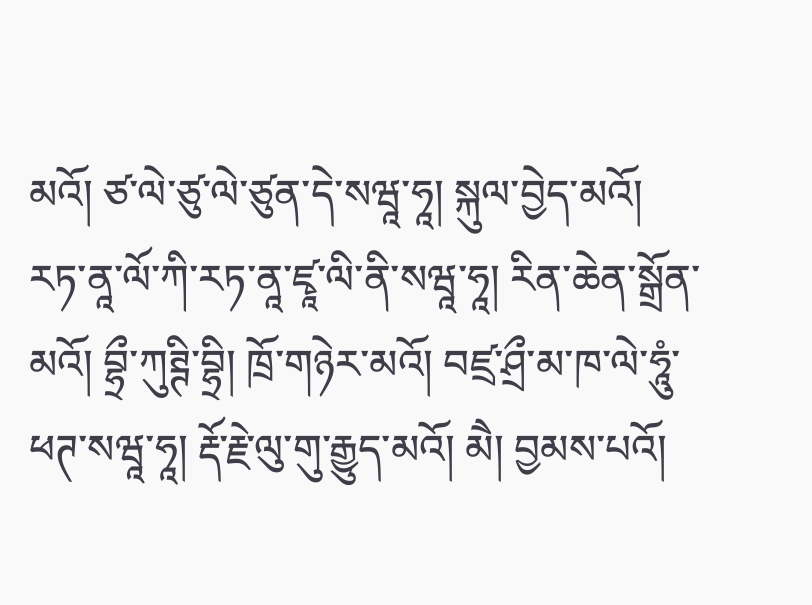མའོ། ཙ་ལེ་ཙུ་ལེ་ཙུན་དེ་སཝཱ་ཧཱ། སྐུལ་བྱེད་མའོ། རཏ་ནཱ་ལོ་ཀི་རཏ་ནཱ་ཛྭཱ་ལི་ནི་སཝཱ་ཧཱ། རིན་ཆེན་སྒྲོན་མའོ། བྷྲྀ་ཀུཊྚི་བྷྲི། ཁྲོ་གཉེར་མའོ། བཛྲ་ཤྲྀ་མ་ཁ་ལེ་ཧཱུཾ་ཕཊ་སཝཱ་ཧཱ། རྡོ་རྗེ་ལུ་གུ་རྒྱུད་མའོ། མཻ། བྱམས་པའོ།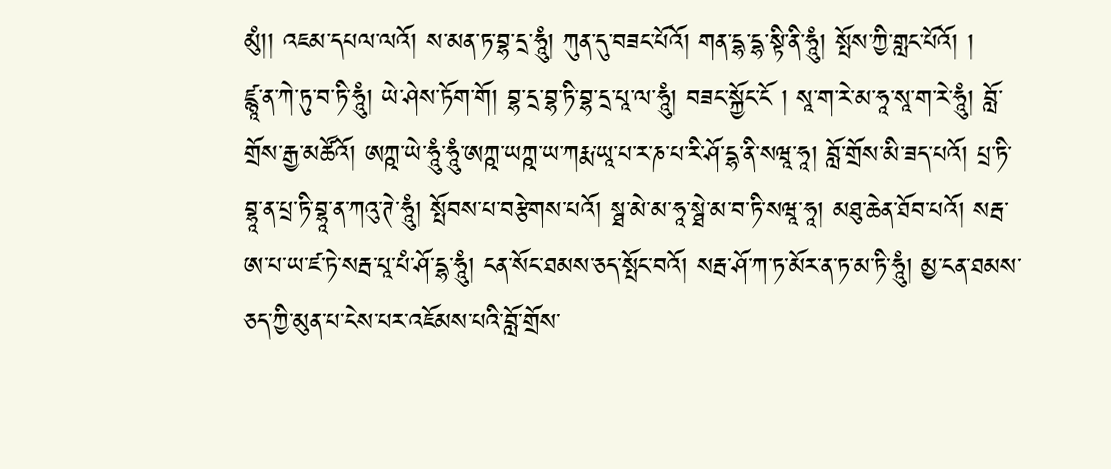མུཾ།། འཇམ་དཔལ་ལའོ། ས་མན་ཏ་བྷ་དྲ་ཧཱུཾ། ཀུན་དུ་བཟང་པོའོ། གན་དྷ་དྷ་སྟི་ནི་ཧཱུཾ། སྤོས་ཀྱི་གླང་པོའོ། །
ཛྙཱ་ན་ཀེ་ཏུ་བ་ཏི་ཧཱུཾ། ཡེ་ཤེས་ཏོག་གོ། བྷ་དྲ་བྷ་ཏི་བྷ་དྲ་པཱ་ལ་ཧཱུཾ། བཟང་སྐྱོང་ངོ ། སཱ་ག་རེ་མ་ཧཱ་སཱ་ག་རེ་ཧཱུཾ། བློ་གྲོས་རྒྱ་མཚོའོ། ཨཀྵ་ཡེ་ཧཱུཾ་ཧཱུཾ་ཨཀྵ་ཡཀྵ་ཡ་ཀརྨ་ཡཱ་པ་ར་ཎ་པ་རི་ཤོ་དྷ་ནི་སཝཱ་ཧཱ། བློ་གྲོས་མི་ཟད་པའོ། པྲ་ཏི་བྷཱ་ན་པྲ་ཏི་བྷཱ་ན་ཀའུ་ཊེ་ཧཱུཾ། སྤོབས་པ་བརྩེགས་པའོ། སྠ་མེ་མ་ཧཱ་སྠེ་མ་བ་ཏི་སཝཱ་ཧཱ། མཐུ་ཆེན་ཐོབ་པའོ། སརྦ་ཨ་པ་ཡ་ཛ་ཏེ་སརྦ་པཱ་པཾ་ཤོ་དྷ་ཧཱུཾ། ངན་སོང་ཐམས་ཅད་སྤོང་བའོ། སརྦ་ཤོ་ཀ་ཏ་མོར་ན་ཏ་མ་ཏི་ཧཱུཾ། མྱ་ངན་ཐམས་ཅད་ཀྱི་མུན་པ་ངེས་པར་འཇོམས་པའི་བློ་གྲོས་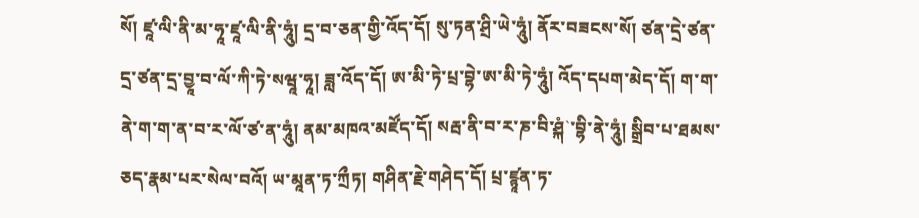སོ། ཛཱ་ལི་ནི་མ་ཧཱ་ཛཱ་ལི་ནི་ཧཱུཾ། དྲ་བ་ཅན་གྱི་འོད་དོ། སུ་ཏན་ཤྲི་ཡེ་ཧཱུཾ། ནོར་བཟངས་སོ། ཙན་དྲེ་ཙན་དྲ་ཙན་དྲ་བྱཱ་བ་ལོ་ཀི་ཏེ་སཝཱ་ཧཱ། ཟླ་འོད་དོ། ཨ་མི་ཏེ་པྲ་བྷེ་ཨ་མི་ཏེ་ཧཱུཾ། འོད་དཔག་མེད་དོ། ག་ག་ནེ་ག་ག་ན་བ་ར་ལོ་ཙ་ན་ཧཱུཾ། ནམ་མཁའ་མཛོད་དོ། སརྦ་ནི་བ་ར་ཎ་བི་ཤྐཾ`་བྷི་ནེ་ཧཱུཾ། སྒྲིབ་པ་ཐམས་ཅད་རྣམ་པར་སེལ་བའོ། ཡ་མཱན་ཏ་ཀྲྀཏ། གཤིན་རྗེ་གཤེད་དོ། པྲ་ཛྙཱན་ཏ་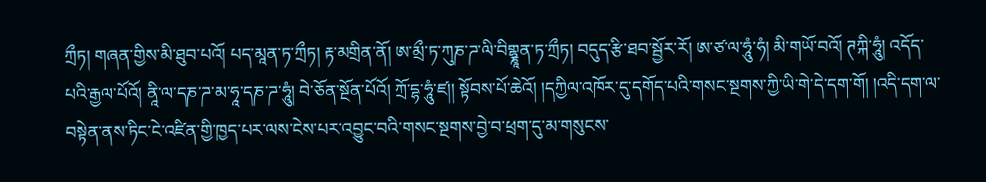ཀྲྀཏ། གཞན་གྱིས་མི་ཐུབ་པའོ། པད་མཱན་ཏ་ཀྲྀཏ། རྟ་མགྲིན་ནོ། ཨ་མྲྀ་ཏ་ཀུཎ་ཌ་ལི་བིགྷྣཱན་ཏ་ཀྲྀཏ། བདུད་རྩི་ཐབ་སྦྱོར་རོ། ཨ་ཙ་ལ་ཧཱུཾ་ཧཾ། མི་གཡོ་བའོ། ཊཀྐི་ཧཱུཾ། འདོད་པའི་རྒྱལ་པོའོ། ནཱི་ལ་དཎ་ཌ་མ་ཧཱ་དཎ་ཌ་ཧཱུཾ། བེ་ཅོན་སྔོན་པོའོ། ཀྲོ་དྷ་ཧཱུཾ་ཛ།། སྟོབས་པོ་ཆེའོ། །དཀྱིལ་འཁོར་དུ་དགོད་པའི་གསང་སྔགས་ཀྱི་ཡི་གེ་དེ་དག་གོ། །འདི་དག་ལ་བསྟེན་ནས་ཏིང་ངེ་འཛིན་གྱི་ཁྱད་པར་ལས་ངེས་པར་འབྱུང་བའི་གསང་སྔགས་བྱེ་བ་ཕྲག་དུ་མ་གསུངས་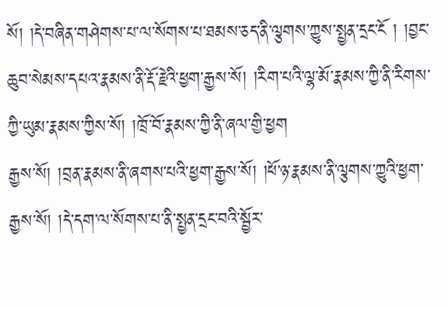སོ། །དེ་བཞིན་གཤེགས་པ་ལ་སོགས་པ་ཐམས་ཅད་ནི་ལྕགས་ཀྱུས་སྤྱན་དྲང་ངོ ། །བྱང་ཆུབ་སེམས་དཔའ་རྣམས་ནི་རྡོ་རྗེའི་ཕྱག་རྒྱས་སོ། །རིག་པའི་ལྷ་མོ་རྣམས་ཀྱི་ནི་རིགས་ཀྱི་ཡུམ་རྣམས་ཀྱིས་སོ། །ཁྲོ་བོ་རྣམས་ཀྱི་ནི་ཞལ་གྱི་ཕྱག
རྒྱས་སོ། །བྲན་རྣམས་ནི་ཞགས་པའི་ཕྱག་རྒྱས་སོ། །ཕོ་ཉ་རྣམས་ནི་ལྕགས་ཀྱུའི་ཕྱག་རྒྱས་སོ། །དེ་དག་ལ་སོགས་པ་ནི་སྤྱན་དྲང་བའི་སྦྱོར་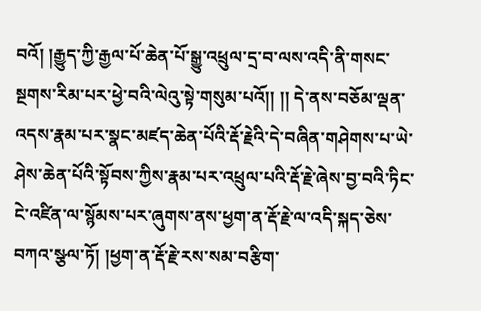བའོ། །རྒྱུད་ཀྱི་རྒྱལ་པོ་ཆེན་པོ་སྒྱུ་འཕྲུལ་དྲ་བ་ལས་འདི་ནི་གསང་སྔགས་རིམ་པར་ཕྱེ་བའི་ལེའུ་སྟེ་གསུམ་པའོ།། །། དེ་ནས་བཅོམ་ལྡན་འདས་རྣམ་པར་སྣང་མཛད་ཆེན་པོའི་རྡོ་རྗེའི་དེ་བཞིན་གཤེགས་པ་ཡེ་ཤེས་ཆེན་པོའི་སྟོབས་ཀྱིས་རྣམ་པར་འཕྲུལ་པའི་རྡོ་རྗེ་ཞེས་བྱ་བའི་ཏིང་ངེ་འཛིན་ལ་སྙོམས་པར་ཞུགས་ནས་ཕྱག་ན་རྡོ་རྗེ་ལ་འདི་སྐད་ཅེས་བཀའ་སྩལ་ཏོ། །ཕྱག་ན་རྡོ་རྗེ་རས་སམ་བརྩིག་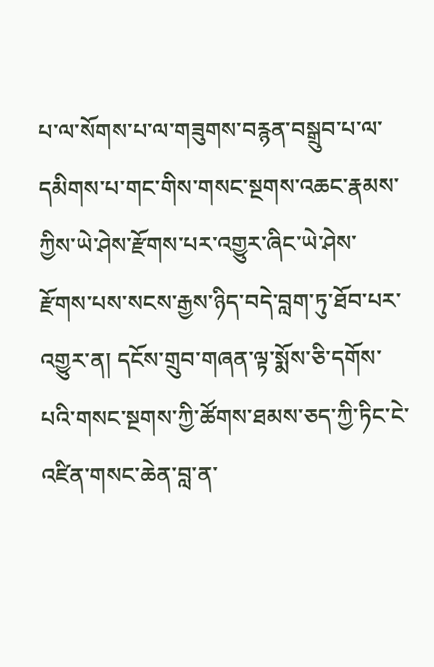པ་ལ་སོགས་པ་ལ་གཟུགས་བརྙན་བསྒྲུབ་པ་ལ་དམིགས་པ་གང་གིས་གསང་སྔགས་འཆང་རྣམས་ཀྱིས་ཡེ་ཤེས་རྫོགས་པར་འགྱུར་ཞིང་ཡེ་ཤེས་རྫོགས་པས་སངས་རྒྱས་ཉིད་བདེ་བླག་ཏུ་ཐོབ་པར་འགྱུར་ན། དངོས་གྲུབ་གཞན་ལྟ་སྨོས་ཅི་དགོས་པའི་གསང་སྔགས་ཀྱི་ཚོགས་ཐམས་ཅད་ཀྱི་ཏིང་ངེ་འཛིན་གསང་ཆེན་བླ་ན་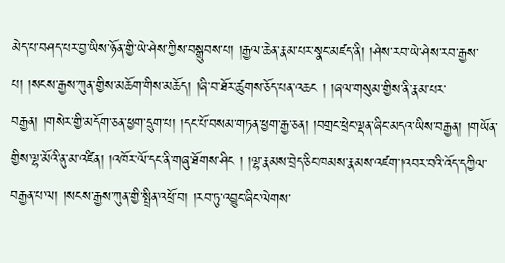མེད་པ་བཤད་པར་བྱ་ཡིས་ཉོན་གྱི་ཡེ་ཤེས་ཀྱིས་བསྒྲུབས་པ། །རྒྱལ་ཆེན་རྣམ་པར་སྣང་མཛད་ནི། །ཤེས་རབ་ཡེ་ཤེས་རབ་རྒྱས་པ། །སངས་རྒྱས་ཀུན་གྱིས་མཆོག་གིས་མཆོད། །ཞི་བ་ཐོར་ཚུགས་ཅོད་པན་འཆང ། །ཞལ་གསུམ་གྱིས་ནི་རྣམ་པར་བརྒྱན། །གསེར་གྱི་མདོག་ཅན་ཕྱག་དྲུག་པ། །དང་པོ་བསམ་གཏན་ཕྱག་རྒྱ་ཅན། །བགྲང་ཕྲེང་ལྡན་ཞིང་མདའ་ཡིས་བརྒྱན། །གཡོན་གྱིས་ལྷ་མོའི་ནུ་མ་འཛིན། །འཁོར་ལོ་དང་ནི་གཞུ་ཐོགས་ཤིང ། །ལྷ་རྣམས་བྲེད་ཅིང་ཁམས་རྣམས་འཛག་།འབར་བའི་འོད་དཀྱིལ་བརྒྱན་པ་ལ། །སངས་རྒྱས་ཀུན་གྱི་སྤྲིན་འཕྲོ་བ། །རབ་ཏུ་འབྱུང་ཞིང་ལེགས་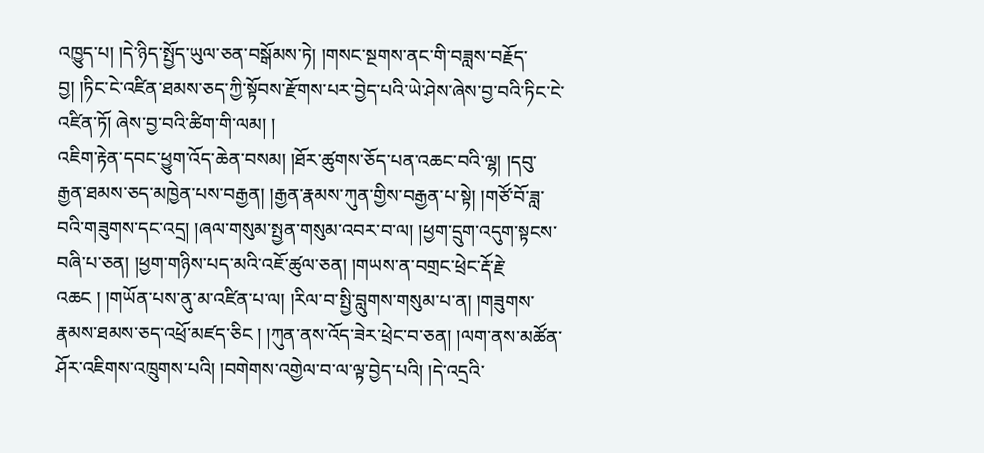འཁྱུད་པ། །དེ་ཉིད་སྤྱོད་ཡུལ་ཅན་བསྒོམས་ཏེ། །གསང་སྔགས་ནང་གི་བཟླས་བརྗོད་བྱ། །ཏིང་ངེ་འཛིན་ཐམས་ཅད་ཀྱི་སྟོབས་རྫོགས་པར་བྱེད་པའི་ཡེ་ཤེས་ཞེས་བྱ་བའི་ཏིང་ངེ་འཛིན་ཏོ། ཞེས་བྱ་བའི་ཚིག་གི་ལམ། །
འཇིག་རྟེན་དབང་ཕྱུག་འོད་ཆེན་བསམ། །ཐོར་ཚུགས་ཅོད་པན་འཆང་བའི་ལྷ། །དབུ་རྒྱན་ཐམས་ཅད་མཁྱེན་པས་བརྒྱན། །རྒྱན་རྣམས་ཀུན་གྱིས་བརྒྱན་པ་སྟེ། །གཙོ་བོ་ཟླ་བའི་གཟུགས་དང་འདྲ། །ཞལ་གསུམ་སྤྱན་གསུམ་འབར་བ་ལ། །ཕྱག་དྲུག་འདུག་སྟངས་བཞི་པ་ཅན། །ཕྱག་གཉིས་པད་མའི་འཇོ་ཚུལ་ཅན། །གཡས་ན་བགྲང་ཕྲེང་རྡོ་རྗེ་འཆང ། །གཡོན་པས་ནུ་མ་འཛིན་པ་ལ། །རིལ་བ་སྤྱི་བླུགས་གསུམ་པ་ན། །གཟུགས་རྣམས་ཐམས་ཅད་འཕྲོ་མཛད་ཅིང ། །ཀུན་ནས་འོད་ཟེར་ཕྲེང་བ་ཅན། །ལག་ནས་མཚོན་ཤོར་འཇིགས་འཁྲུགས་པའི། །བགེགས་འགྱེལ་བ་ལ་ལྟ་བྱེད་པའི། །དེ་འདྲའི་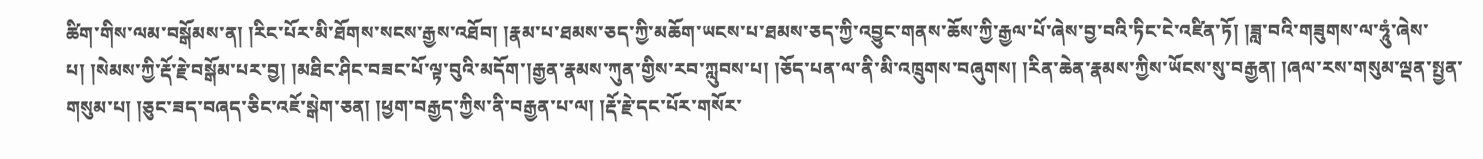ཚིག་གིས་ལམ་བསྒོམས་ན། །རིང་པོར་མི་ཐོགས་སངས་རྒྱས་འཐོབ། །རྣམ་པ་ཐམས་ཅད་ཀྱི་མཆོག་ཡངས་པ་ཐམས་ཅད་ཀྱི་འབྱུང་གནས་ཆོས་ཀྱི་རྒྱལ་པོ་ཞེས་བྱ་བའི་ཏིང་ངེ་འཛིན་ཏོ། །ཟླ་བའི་གཟུགས་ལ་ཧཱུཾ་ཞེས་པ། །སེམས་ཀྱི་རྡོ་རྗེ་བསྒོམ་པར་བྱ། །མཐིང་ཤིང་བཟང་པོ་ལྟ་བུའི་མདོག་།རྒྱན་རྣམས་ཀུན་གྱིས་རབ་ཀླུབས་པ། །ཅོད་པན་ལ་ནི་མི་འཁྲུགས་བཞུགས། །རིན་ཆེན་རྣམས་ཀྱིས་ཡོངས་སུ་བརྒྱན། །ཞལ་རས་གསུམ་ལྡན་སྤྱན་གསུམ་པ། །ཅུང་ཟད་བཞད་ཅིང་འཇོ་སྒེག་ཅན། །ཕྱག་བརྒྱད་ཀྱིས་ནི་བརྒྱན་པ་ལ། །རྡོ་རྗེ་དང་པོར་གསོར་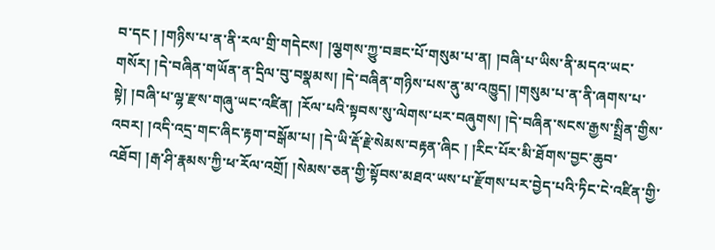བ་དང ། །གཉིས་པ་ན་ནི་རལ་གྲི་གདེངས། །ལྕགས་ཀྱུ་བཟང་པོ་གསུམ་པ་ན། །བཞི་པ་ཡིས་ནི་མདའ་ཡང་གསོར། །དེ་བཞིན་གཡོན་ན་དྲིལ་བུ་བསྣམས། །དེ་བཞིན་གཉིས་པས་ནུ་མ་འཁྱུད། །གསུམ་པ་ན་ནི་ཞགས་པ་སྟེ། །བཞི་པ་ལྷ་རྫས་གཞུ་ཡང་འཛིན། །རོལ་པའི་སྟབས་སུ་ལེགས་པར་བཞུགས། །དེ་བཞིན་སངས་རྒྱས་སྤྲིན་གྱིས་འབར། །འདི་འདྲ་གང་ཞིང་རྟག་བསྒོམ་པ། །དེ་ཡི་རྡོ་རྗེ་སེམས་བརྟན་ཞིང ། །རིང་པོར་མི་ཐོགས་བྱང་ཆུབ་འཐོབ། །རྒ་ཤི་རྣམས་ཀྱི་ཕ་རོལ་འགྲོ། །སེམས་ཅན་གྱི་སྟོབས་མཐའ་ཡས་པ་རྫོགས་པར་བྱེད་པའི་ཏིང་ངེ་འཛིན་གྱི་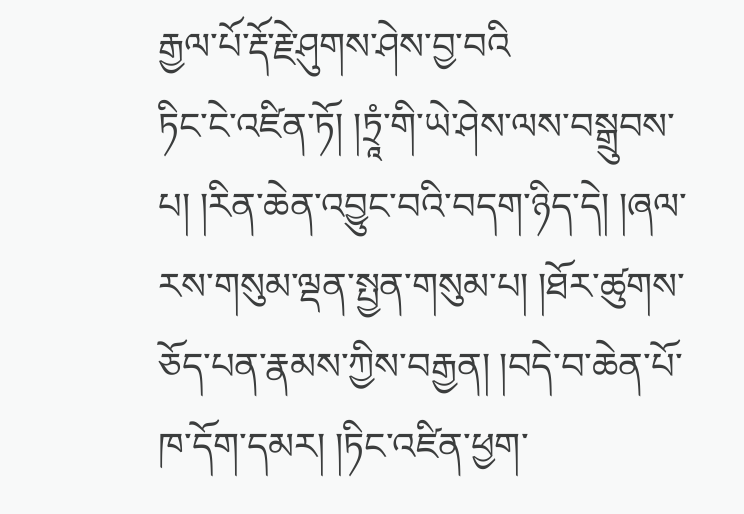རྒྱལ་པོ་རྡོ་རྗེ་ཤུགས་ཤེས་བྱ་བའི
ཏིང་ངེ་འཛིན་ཏོ། །ཏྲཱཾ་གི་ཡེ་ཤེས་ལས་བསྒྲུབས་པ། །རིན་ཆེན་འབྱུང་བའི་བདག་ཉིད་དེ། །ཞལ་རས་གསུམ་ལྡན་སྤྱན་གསུམ་པ། །ཐོར་ཚུགས་ཅོད་པན་རྣམས་ཀྱིས་བརྒྱན། །བདེ་བ་ཆེན་པོ་ཁ་དོག་དམར། །ཏིང་འཛིན་ཕྱག་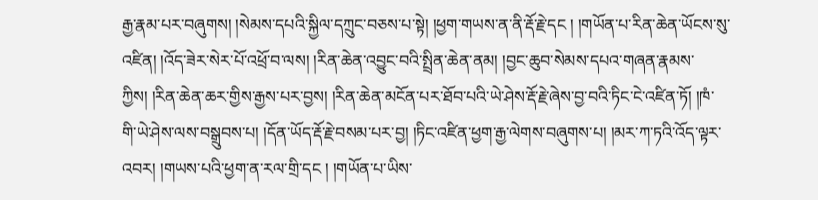རྒྱ་རྣམ་པར་བཞུགས། །སེམས་དཔའི་སྐྱིལ་དཀྲུང་བཅས་པ་སྟེ། །ཕྱག་གཡས་ན་ནི་རྡོ་རྗེ་དང ། །གཡོན་པ་རིན་ཆེན་ཡོངས་སུ་འཛིན། །འོད་ཟེར་སེར་པོ་འཕྲོ་བ་ལས། །རིན་ཆེན་འབྱུང་བའི་སྤྲིན་ཆེན་ནམ། །བྱང་ཆུབ་སེམས་དཔའ་གཞན་རྣམས་ཀྱིས། །རིན་ཆེན་ཆར་གྱིས་རྒྱས་པར་བྱས། །རིན་ཆེན་མངོན་པར་ཐོབ་པའི་ཡེ་ཤེས་རྡོ་རྗེ་ཞེས་བྱ་བའི་ཏིང་ངེ་འཛིན་ཏོ། །ཁཾ་གི་ཡེ་ཤེས་ལས་བསྒྲུབས་པ། །དོན་ཡོད་རྡོ་རྗེ་བསམ་པར་བྱ། །ཏིང་འཛིན་ཕྱག་རྒྱ་ལེགས་བཞུགས་པ། །མར་ཀ་ཏའི་འོད་ལྟར་འབར། །གཡས་པའི་ཕྱག་ན་རལ་གྲི་དང ། །གཡོན་པ་ཡིས་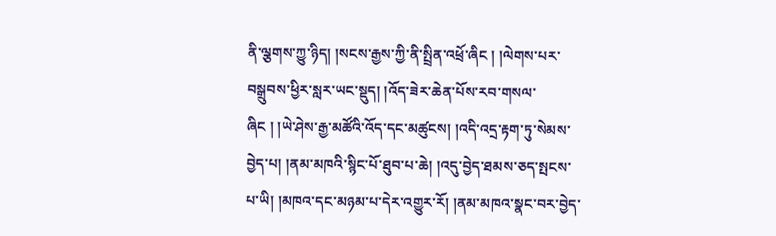ནི་ལྕགས་ཀྱུ་ཉིད། །སངས་རྒྱས་ཀྱི་ནི་སྤྲིན་འཕྲོ་ཞིང ། །ལེགས་པར་བསྒྲུབས་ཕྱིར་སླར་ཡང་སྡུད། །འོད་ཟེར་ཆེན་པོས་རབ་གསལ་ཞིང ། །ཡེ་ཤེས་རྒྱ་མཚོའི་འོད་དང་མཚུངས། །འདི་འདྲ་རྟག་ཏུ་སེམས་བྱེད་པ། །ནམ་མཁའི་སྙིང་པོ་ཐུབ་པ་ཆེ། །འདུ་བྱེད་ཐམས་ཅད་སྤངས་པ་ཡི། །མཁའ་དང་མཉམ་པ་དེར་འགྱུར་རོ། །ནམ་མཁའ་སྣང་བར་བྱེད་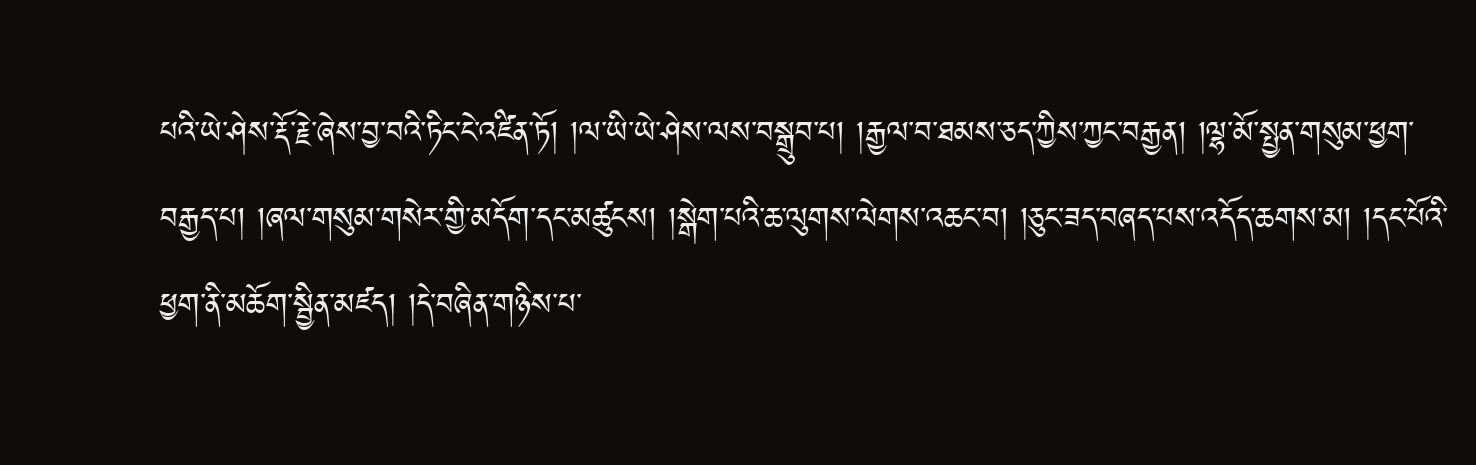པའི་ཡེ་ཤེས་རྡོ་རྗེ་ཞེས་བྱ་བའི་ཏིང་ངེ་འཛིན་ཏོ། །ལ་ཡི་ཡེ་ཤེས་ལས་བསྒྲུབ་པ། །རྒྱལ་བ་ཐམས་ཅད་ཀྱིས་ཀྱང་བརྒྱན། །ལྷ་མོ་སྤྱན་གསུམ་ཕྱག་བརྒྱད་པ། །ཞལ་གསུམ་གསེར་གྱི་མདོག་དང་མཚུངས། །སྒེག་པའི་ཆ་ལུགས་ལེགས་འཆང་བ། །ཅུང་ཟད་བཞད་པས་འདོད་ཆགས་མ། །དང་པོའི་ཕྱག་ནི་མཆོག་སྦྱིན་མཛད། །དེ་བཞིན་གཉིས་པ་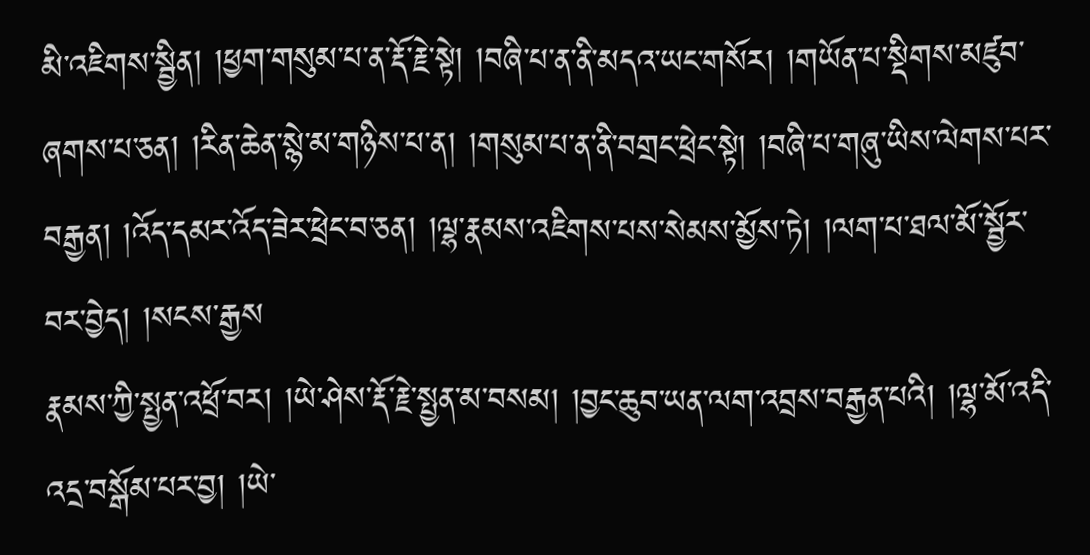མི་འཇིགས་སྦྱིན། །ཕྱག་གསུམ་པ་ན་རྡོ་རྗེ་སྟེ། །བཞི་པ་ན་ནི་མདའ་ཡང་གསོར། །གཡོན་པ་སྡིགས་མཛུབ་ཞགས་པ་ཅན། །རིན་ཆེན་སྙེ་མ་གཉིས་པ་ན། །གསུམ་པ་ན་ནི་བགྲང་ཕྲེང་སྟེ། །བཞི་པ་གཞུ་ཡིས་ལེགས་པར་བརྒྱན། །འོད་དམར་འོད་ཟེར་ཕྲེང་བ་ཅན། །ལྷ་རྣམས་འཇིགས་པས་སེམས་མྱོས་ཏེ། །ལག་པ་ཐལ་མོ་སྦྱོར་བར་བྱེད། །སངས་རྒྱས
རྣམས་ཀྱི་སྤྱན་འཕྲོ་བར། །ཡེ་ཤེས་རྡོ་རྗེ་སྤྱན་མ་བསམ། །བྱང་ཆུབ་ཡན་ལག་འབྲས་བརྒྱན་པའི། །ལྷ་མོ་འདི་འདྲ་བསྒོམ་པར་བྱ། །ཡེ་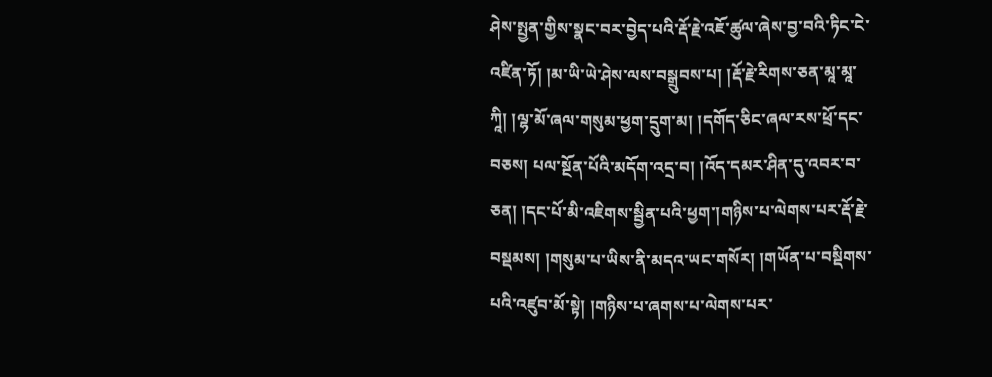ཤེས་སྤྱན་གྱིས་སྣང་བར་བྱེད་པའི་རྡོ་རྗེ་འཇོ་ཚུལ་ཞེས་བྱ་བའི་ཏིང་ངེ་འཛིན་ཏོ། །མ་ཡི་ཡེ་ཤེས་ལས་བསྒྲུབས་པ། །རྡོ་རྗེ་རིགས་ཅན་མཱ་མཱ་ཀཱི། །ལྷ་མོ་ཞལ་གསུམ་ཕྱག་དྲུག་མ། །དགོད་ཅིང་ཞལ་རས་ཕྲོ་དང་བཅས། པལ་སྔོན་པོའི་མདོག་འདྲ་བ། །འོད་དམར་ཤིན་དུ་འབར་བ་ཅན། །དང་པོ་མི་འཇིགས་སྦྱིན་པའི་ཕྱག་།གཉིས་པ་ལེགས་པར་རྡོ་རྗེ་བསྡམས། །གསུམ་པ་ཡིས་ནི་མདའ་ཡང་གསོར། །གཡོན་པ་བསྡིགས་པའི་འཛུབ་མོ་སྟེ། །གཉིས་པ་ཞགས་པ་ལེགས་པར་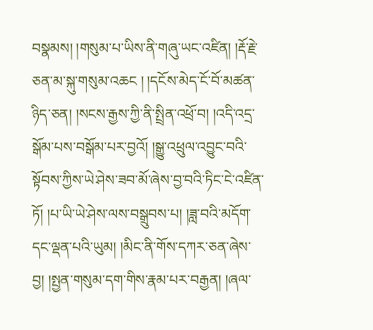བསྣམས། །གསུམ་པ་ཡིས་ནི་གཞུ་ཡང་འཛིན། །རྡོ་རྗེ་ཅན་མ་སྐུ་གསུམ་འཆང ། །དངོས་མེད་ངོ་བོ་མཚན་ཉིད་ཅན། །སངས་རྒྱས་ཀྱི་ནི་སྤྲིན་འཕྲོ་བ། །འདི་འདྲ་སྒོམ་པས་བསྒོམ་པར་བྱའོ། །སྒྱུ་འཕྲུལ་འབྱུང་བའི་སྟོབས་ཀྱིས་ཡེ་ཤེས་ཟབ་མོ་ཞེས་བྱ་བའི་ཏིང་ངེ་འཛིན་ཏོ། །པ་ཡི་ཡེ་ཤེས་ལས་བསྒྲུབས་པ། །ཟླ་བའི་མདོག་དང་ལྡན་པའི་ཡུམ། །མིང་ནི་གོས་དཀར་ཅན་ཞེས་བྱ། །སྤྱན་གསུམ་དག་གིས་རྣམ་པར་བརྒྱན། །ཞལ་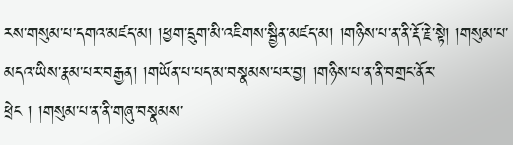རས་གསུམ་པ་དགའ་མཛད་མ། །ཕྱག་དྲུག་མི་འཇིགས་སྦྱིན་མཛད་མ། །གཉིས་པ་ན་ནི་རྡོ་རྗེ་སྟེ། །གསུམ་པ་མདའ་ཡིས་རྣམ་པར་བརྒྱན། །གཡོན་པ་པད་མ་བསྣམས་པར་བྱ། །གཉིས་པ་ན་ནི་བགྲང་ནོར་ཕྲེང ། །གསུམ་པ་ན་ནི་གཞུ་བསྣམས་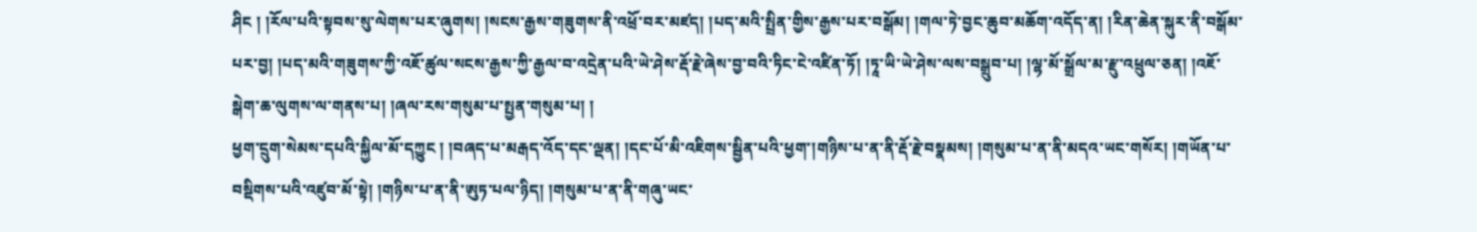ཤིང ། །རོལ་པའི་སྟབས་སུ་ལེགས་པར་ཞུགས། །སངས་རྒྱས་གཟུགས་ནི་འཕྲོ་བར་མཛད། །པད་མའི་སྤྲིན་གྱིས་རྒྱས་པར་བསྒོམ། །གལ་ཏེ་བྱང་ཆུབ་མཆོག་འདོད་ན། །རིན་ཆེན་སྐུར་ནི་བསྒོམ་པར་བྱ། །པད་མའི་གཟུགས་ཀྱི་འཇོ་ཚུལ་སངས་རྒྱས་ཀྱི་རྒྱལ་བ་འདྲེན་པའི་ཡེ་ཤེས་རྡོ་རྗེ་ཞེས་བྱ་བའི་ཏིང་ངེ་འཛིན་ཏོ། །ཏཱ་ཡི་ཡེ་ཤེས་ལས་བསྒྲུབ་པ། །ལྷ་མོ་སྒྲོལ་མ་རྫུ་འཕྲུལ་ཅན། །འཇོ་སྒེག་ཆ་ལུགས་ལ་གནས་པ། །ཞལ་རས་གསུམ་པ་སྤྱན་གསུམ་པ། །
ཕྱག་དྲུག་སེམས་དཔའི་སྐྱིལ་མོ་དཀྱུང ། །བཞད་པ་མརྒད་འོད་དང་ལྡན། །དང་པོ་མི་འཇིགས་སྦྱིན་པའི་ཕྱག་།གཉིས་པ་ན་ནི་རྡོ་རྗེ་བསྣམས། །གསུམ་པ་ན་ནི་མདའ་ཡང་གསོར། །གཡོན་པ་བསྡིགས་པའི་འཛུབ་མོ་སྟེ། །གཉིས་པ་ན་ནི་ཨུཏ་པལ་ཉིད། །གསུམ་པ་ན་ནི་གཞུ་ཡང་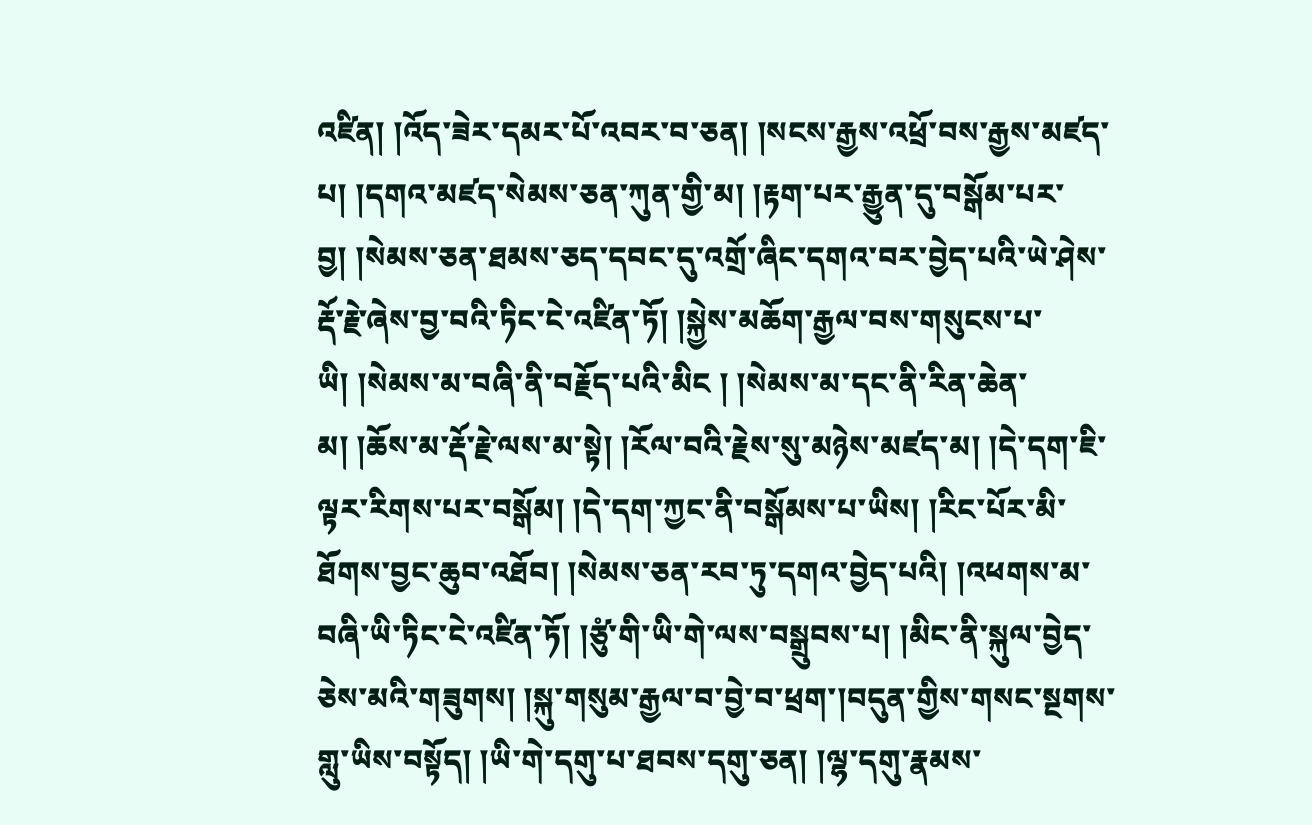འཛིན། །འོད་ཟེར་དམར་པོ་འབར་བ་ཅན། །སངས་རྒྱས་འཕྲོ་བས་རྒྱས་མཛད་པ། །དགའ་མཛད་སེམས་ཅན་ཀུན་གྱི་མ། །རྟག་པར་རྒྱུན་དུ་བསྒོམ་པར་བྱ། །སེམས་ཅན་ཐམས་ཅད་དབང་དུ་འགྲོ་ཞིང་དགའ་བར་བྱེད་པའི་ཡེ་ཤེས་རྡོ་རྗེ་ཞེས་བྱ་བའི་ཏིང་ངེ་འཛིན་ཏོ། །སྐྱེས་མཆོག་རྒྱལ་བས་གསུངས་པ་ཡི། །སེམས་མ་བཞི་ནི་བརྗོད་པའི་མིང ། །སེམས་མ་དང་ནི་རིན་ཆེན་མ། །ཆོས་མ་རྡོ་རྗེ་ལས་མ་སྟེ། །རོལ་བའི་རྗེས་སུ་མཉེས་མཛད་མ། །དེ་དག་ཇི་ལྟར་རིགས་པར་བསྒོམ། །དེ་དག་ཀྱང་ནི་བསྒོམས་པ་ཡིས། །རིང་པོར་མི་ཐོགས་བྱང་ཆུབ་འཐོབ། །སེམས་ཅན་རབ་ཏུ་དགའ་བྱེད་པའི། །འཕགས་མ་བཞི་ཡི་ཏིང་ངེ་འཛིན་ཏོ། །ཙུཾ་གི་ཡི་གེ་ལས་བསྒྲུབས་པ། །མིང་ནི་སྐུལ་བྱེད་ཅེས་མའི་གཟུགས། །སྐུ་གསུམ་རྒྱལ་བ་བྱེ་བ་ཕྲག་།བདུན་གྱིས་གསང་སྔགས་གླུ་ཡིས་བསྟོད། །ཡི་གེ་དགུ་པ་ཐབས་དགུ་ཅན། །ལྷ་དགུ་རྣམས་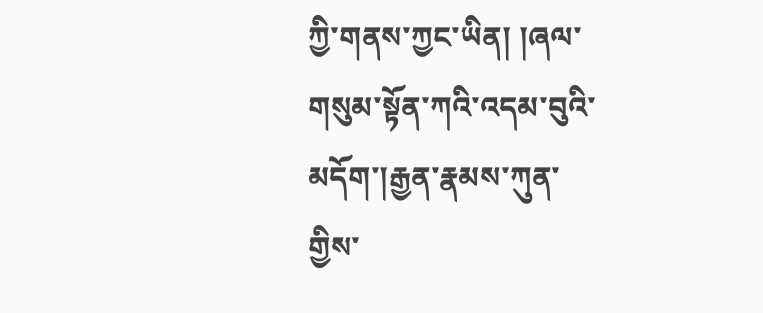ཀྱི་གནས་ཀྱང་ཡིན། །ཞལ་གསུམ་སྟོན་ཀའི་འདམ་བུའི་མདོག་།རྒྱན་རྣམས་ཀུན་གྱིས་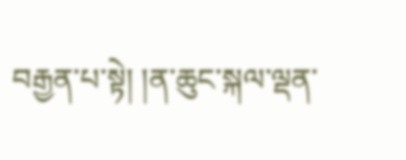བརྒྱན་པ་སྟེ། །ན་ཆུང་སྐལ་ལྡན་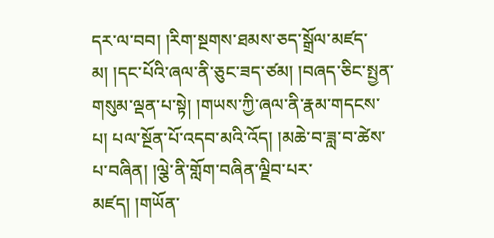དར་ལ་བབ། །རིག་སྔགས་ཐམས་ཅད་སྒྲོལ་མཛད་མ། །དང་པོའི་ཞལ་ནི་ཅུང་ཟད་ཙམ། །བཞད་ཅིང་སྤྱན་གསུམ་ལྡན་པ་སྟེ། །གཡས་ཀྱི་ཞལ་ནི་རྣམ་གདངས་པ། པལ་སྔོན་པོ་འདབ་མའི་འོད། །མཆེ་བ་ཟླ་བ་ཚེས་པ་བཞིན། །ལྕེ་ནི་གློག་བཞིན་ལྗིབ་པར་མཛད། །གཡོན་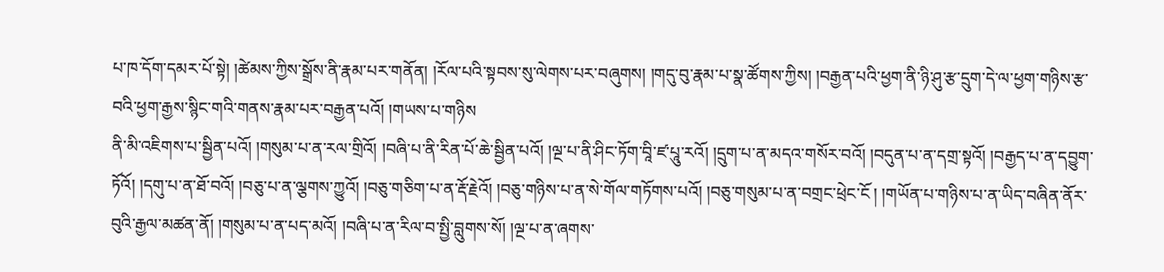པ་ཁ་དོག་དམར་པོ་སྟེ། །ཚེམས་ཀྱིས་སྒྲོས་ནི་རྣམ་པར་གནོན། །རོལ་པའི་སྟབས་སུ་ལེགས་པར་བཞུགས། །གདུ་བུ་རྣམ་པ་སྣ་ཚོགས་ཀྱིས། །བརྒྱན་པའི་ཕྱག་ནི་ཉི་ཤུ་རྩ་དྲུག་དེ་ལ་ཕྱག་གཉིས་རྩ་བའི་ཕྱག་རྒྱས་སྙིང་གའི་གནས་རྣམ་པར་བརྒྱན་པའོ། །གཡས་པ་གཉིས
ནི་མི་འཇིགས་པ་སྦྱིན་པའོ། །གསུམ་པ་ན་རལ་གྲིའོ། །བཞི་པ་ནི་རིན་པོ་ཆེ་སྦྱིན་པའོ། །ལྔ་པ་ནི་ཤིང་ཏོག་བཱི་ཛ་པཱུ་རའོ། །དྲུག་པ་ན་མདའ་གསོར་བའོ། །བདུན་པ་ན་དགྲ་སྟའོ། །བརྒྱད་པ་ན་དབྱུག་ཏོའོ། །དགུ་པ་ན་ཐོ་བའོ། །བཅུ་པ་ན་ལྕགས་ཀྱུའོ། །བཅུ་གཅིག་པ་ན་རྡོ་རྗེའོ། །བཅུ་གཉིས་པ་ན་སེ་གོལ་གཏོགས་པའོ། །བཅུ་གསུམ་པ་ན་བགྲང་ཕྲེང་ངོ ། །གཡོན་པ་གཉིས་པ་ན་ཡིད་བཞིན་ནོར་བུའི་རྒྱལ་མཚན་ནོ། །གསུམ་པ་ན་པད་མའོ། །བཞི་པ་ན་རིལ་བ་སྤྱི་བླུགས་སོ། །ལྔ་པ་ན་ཞགས་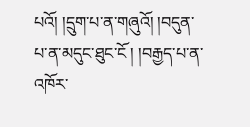པའོ། །དྲུག་པ་ན་གཞུའོ། །བདུན་པ་ན་མདུང་ཐུང་ངོ ། །བརྒྱད་པ་ན་འཁོར་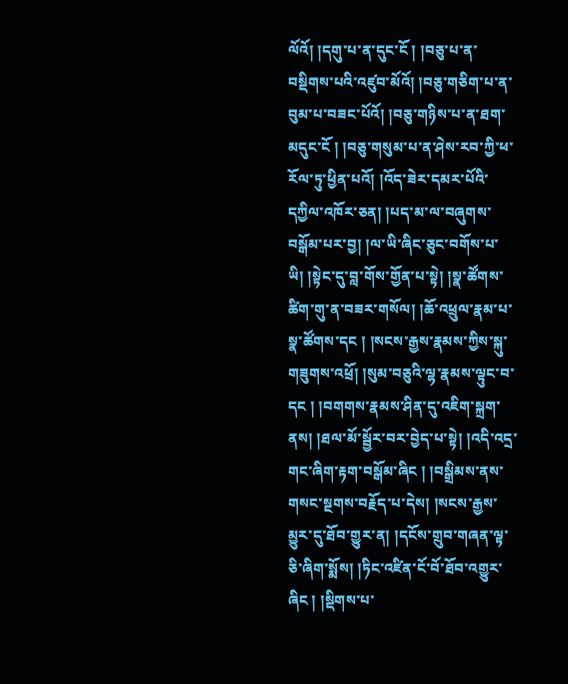ལོའོ། །དགུ་པ་ན་དུང་ངོ ། །བཅུ་པ་ན་བསྡིགས་པའི་འཛུབ་མོའོ། །བཅུ་གཅིག་པ་ན་བུམ་པ་བཟང་པོའོ། །བཅུ་གཉིས་པ་ན་ཐག་མདུང་ངོ ། །བཅུ་གསུམ་པ་ན་ཤེས་རབ་ཀྱི་ཕ་རོལ་ཏུ་ཕྱིན་པའོ། །འོད་ཟེར་དམར་པོའི་དཀྱིལ་འཁོར་ཅན། །པད་མ་ལ་བཞུགས་བསྒོམ་པར་བྱ། །ལ་ཡི་ཞིང་ཅུང་བགོས་པ་ཡི། །སྟེང་དུ་བླ་གོས་གྱོན་པ་སྟེ། །སྣ་ཚོགས་ཚིག་གུ་ན་བཟར་གསོལ། །ཆོ་འཕྲུལ་རྣམ་པ་སྣ་ཚོགས་དང ། །སངས་རྒྱས་རྣམས་ཀྱིས་སྐུ་གཟུགས་འཕྲོ། །སུམ་བཅུའི་ལྷ་རྣམས་ལྟུང་བ་དང ། །བགགས་རྣམས་ཤིན་དུ་འཇིག་སྐྲག་ནས། །ཐལ་མོ་སྦྱོར་བར་བྱེད་པ་སྟེ། །འདི་འདྲ་གང་ཞིག་རྟག་བསྒོམ་ཞིང ། །བསྒྲིམས་ནས་གསང་སྔགས་བརྗོད་པ་དེས། །སངས་རྒྱས་མྱུར་དུ་ཐོབ་གྱུར་ན། །དངོས་གྲུབ་གཞན་ལྟ་ཅི་ཞིག་སྨོས། །ཏིང་འཛིན་ངོ་བོ་ཐོབ་འགྱུར་ཞིང ། །སྡིགས་པ་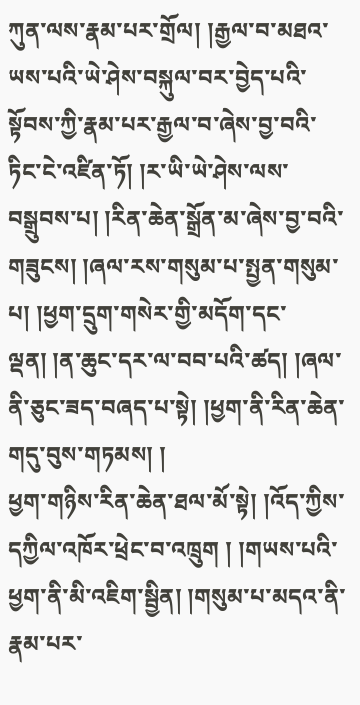ཀུན་ལས་རྣམ་པར་གྲོལ། །རྒྱལ་བ་མཐའ་ཡས་པའི་ཡེ་ཤེས་བསྐུལ་བར་བྱེད་པའི་སྟོབས་ཀྱི་རྣམ་པར་རྒྱལ་བ་ཞེས་བྱ་བའི་ཏིང་ངེ་འཛིན་ཏོ། །ར་ཡི་ཡེ་ཤེས་ལས་བསྒྲུབས་པ། །རིན་ཆེན་སྒྲོན་མ་ཞེས་བྱ་བའི་གཟུངས། །ཞལ་རས་གསུམ་པ་སྤྱན་གསུམ་པ། །ཕྱག་དྲུག་གསེར་གྱི་མདོག་དང་ལྡན། །ན་ཆུང་དར་ལ་བབ་པའི་ཚད། །ཞལ་ནི་ཅུང་ཟད་བཞད་པ་སྟེ། །ཕྱག་ནི་རིན་ཆེན་གདུ་བུས་གཏམས། །
ཕྱག་གཉིས་རིན་ཆེན་ཐལ་མོ་སྟེ། །འོད་ཀྱིས་དཀྱིལ་འཁོར་ཕྲེང་བ་འཁྲུག ། །གཡས་པའི་ཕྱག་ནི་མི་འཇིག་སྦྱིན། །གསུམ་པ་མདའ་ནི་རྣམ་པར་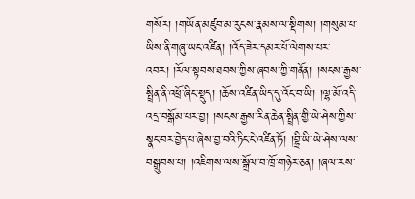གསོར། །གཡོན་མཛུབ་མ་རུངས་རྣམས་ལ་སྡིགས། །གསུམ་པ་ཡིས་ནི་གཞུ་ཡང་འཛིན། །འོད་ཟེར་དམར་པོ་ལེགས་པར་འབར། །རོལ་སྟབས་ཐབས་ཀྱིས་ཞབས་ཀྱི་གནོན། །སངས་རྒྱས་སྤྲིན་ནི་འཕྲོ་ཞིང་སྡུད། །ཆོས་འཛིན་ཡིད་དུ་འོང་བ་ཡི། །ལྷ་མོ་འདི་འདྲ་བསྒོམ་པར་བྱ། །སངས་རྒྱས་རིན་ཆེན་སྤྲིན་གྱི་ཡེ་ཤེས་ཀྱིས་སྣང་བར་བྱེད་པ་ཞེས་བྱ་བའི་ཏིང་ངེ་འཛིན་ཏོ། །བྷྲི་ཡི་ཡེ་ཤེས་ལས་བསྒྲུབས་པ། །འཇིགས་ལས་སྒྲོལ་བ་ཁྲོ་གཉེར་ཅན། །ཞལ་རས་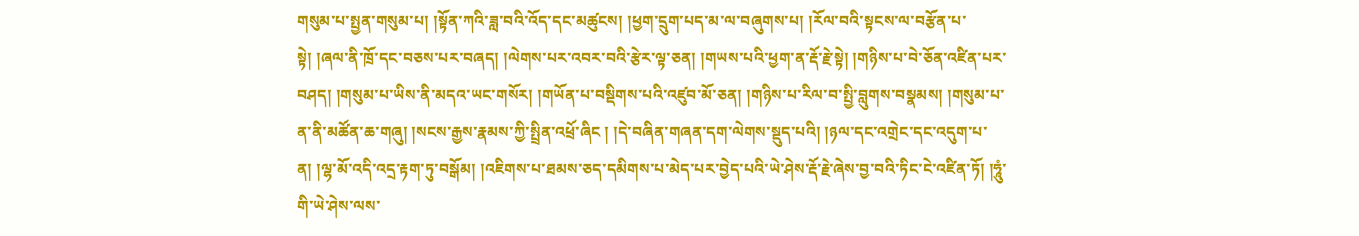གསུམ་པ་སྤྱན་གསུམ་པ། །སྟོན་ཀའི་ཟླ་བའི་འོད་དང་མཚུངས། །ཕྱག་དྲུག་པད་མ་ལ་བཞུགས་པ། །རོལ་བའི་སྟངས་ལ་བརྩོན་པ་སྟེ། །ཞལ་ནི་ཁྲོ་དང་བཅས་པར་བཞད། །ལེགས་པར་འབར་བའི་རྩེར་ལྟ་ཅན། །གཡས་པའི་ཕྱག་ན་རྡོ་རྗེ་སྟེ། །གཉིས་པ་བེ་ཅོན་འཛིན་པར་བཤད། །གསུམ་པ་ཡིས་ནི་མདའ་ཡང་གསོར། །གཡོན་པ་བསྡིགས་པའི་འཛུབ་མོ་ཅན། །གཉིས་པ་རིལ་བ་སྤྱི་བླུགས་བསྣམས། །གསུམ་པ་ན་ནི་མཚོན་ཆ་གཞུ། །སངས་རྒྱས་རྣམས་ཀྱི་སྤྲིན་འཕྲོ་ཞིང ། །དེ་བཞིན་གཞན་དག་ལེགས་སྡུད་པའི། །ཉལ་དང་འགྲེང་དང་འདུག་པ་ན། །ལྷ་མོ་འདི་འདྲ་རྟག་ཏུ་བསྒོམ། །འཇིགས་པ་ཐམས་ཅད་དམིགས་པ་མེད་པར་བྱེད་པའི་ཡེ་ཤེས་རྡོ་རྗེ་ཞེས་བྱ་བའི་ཏིང་ངེ་འཛིན་ཏོ། །ཧཱུཾ་གི་ཡེ་ཤེས་ལས་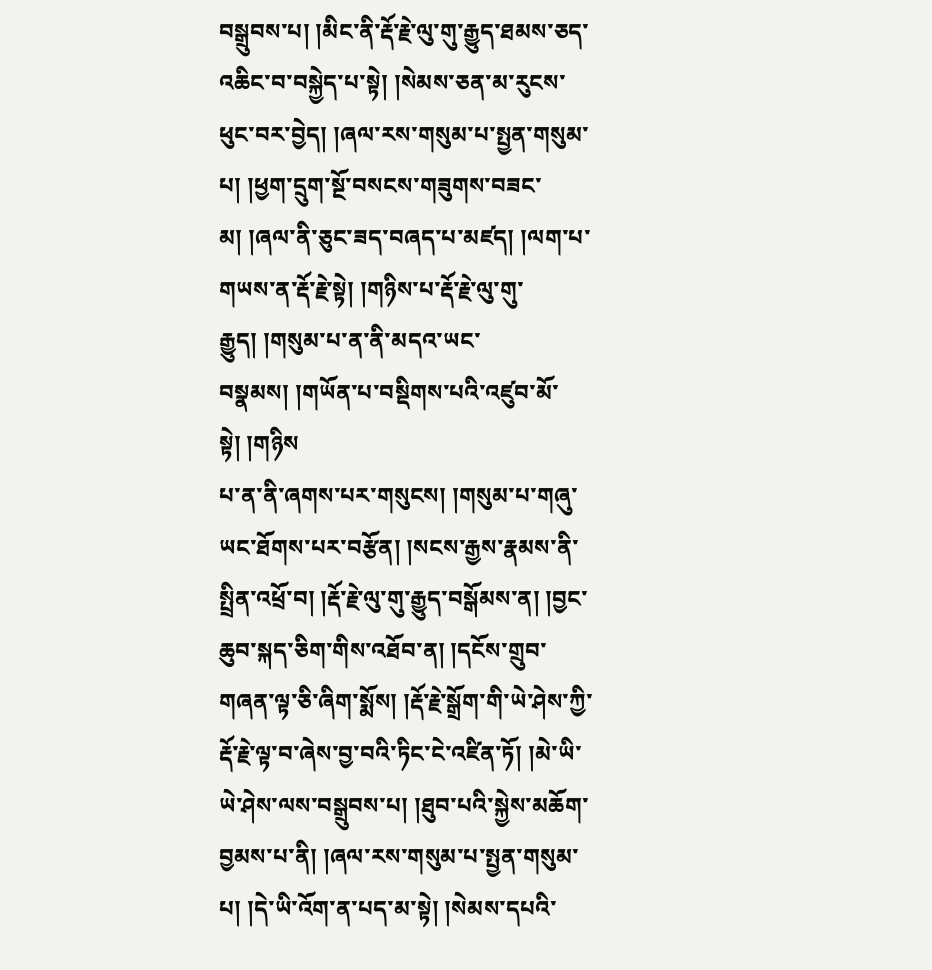བསྒྲུབས་པ། །མིང་ནི་རྡོ་རྗེ་ལུ་གུ་རྒྱུད་ཐམས་ཅད་འཆིང་བ་བསྐྱེད་པ་སྟེ། །སེམས་ཅན་མ་རུངས་ཕུང་བར་བྱེད། །ཞལ་རས་གསུམ་པ་སྤྱན་གསུམ་པ། །ཕྱག་དྲུག་སྔོ་བསངས་གཟུགས་བཟང་མ། །ཞལ་ནི་ཅུང་ཟད་བཞད་པ་མཛད། །ལག་པ་གཡས་ན་རྡོ་རྗེ་སྟེ། །གཉིས་པ་རྡོ་རྗེ་ལུ་གུ་རྒྱུད། །གསུམ་པ་ན་ནི་མདའ་ཡང་བསྣམས། །གཡོན་པ་བསྡིགས་པའི་འཛུབ་མོ་སྟེ། །གཉིས
པ་ན་ནི་ཞགས་པར་གསུངས། །གསུམ་པ་གཞུ་ཡང་ཐོགས་པར་བརྩོན། །སངས་རྒྱས་རྣམས་ནི་སྤྲིན་འཕྲོ་བ། །རྡོ་རྗེ་ལུ་གུ་རྒྱུད་བསྒོམས་ན། །བྱང་ཆུབ་སྐད་ཅིག་གིས་འཐོབ་ན། །དངོས་གྲུབ་གཞན་ལྟ་ཅི་ཞིག་སྨོས། །རྡོ་རྗེ་སྒྲོག་གི་ཡེ་ཤེས་ཀྱི་རྡོ་རྗེ་ལྟ་བ་ཞེས་བྱ་བའི་ཏིང་ངེ་འཛིན་ཏོ། །མེ་ཡི་ཡེ་ཤེས་ལས་བསྒྲུབས་པ། །ཐུབ་པའི་སྐྱེས་མཆོག་བྱམས་པ་ནི། །ཞལ་རས་གསུམ་པ་སྤྱན་གསུམ་པ། །དེ་ཡི་འོག་ན་པད་མ་སྟེ། །སེམས་དཔའི་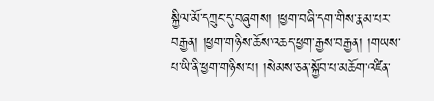སྐྱིལ་མོ་དཀྲུང་དུ་བཞུགས། །ཕྱག་བཞི་དག་གིས་རྣམ་པར་བརྒྱན། །ཕྱག་གཉིས་ཆོས་འཆད་ཕྱག་རྒྱས་བརྒྱན། །གཡས་པ་ཡི་ནི་ཕྱག་གཉིས་པ། །སེམས་ཅན་སྐྱོབ་པ་མཆོག་འཛིན་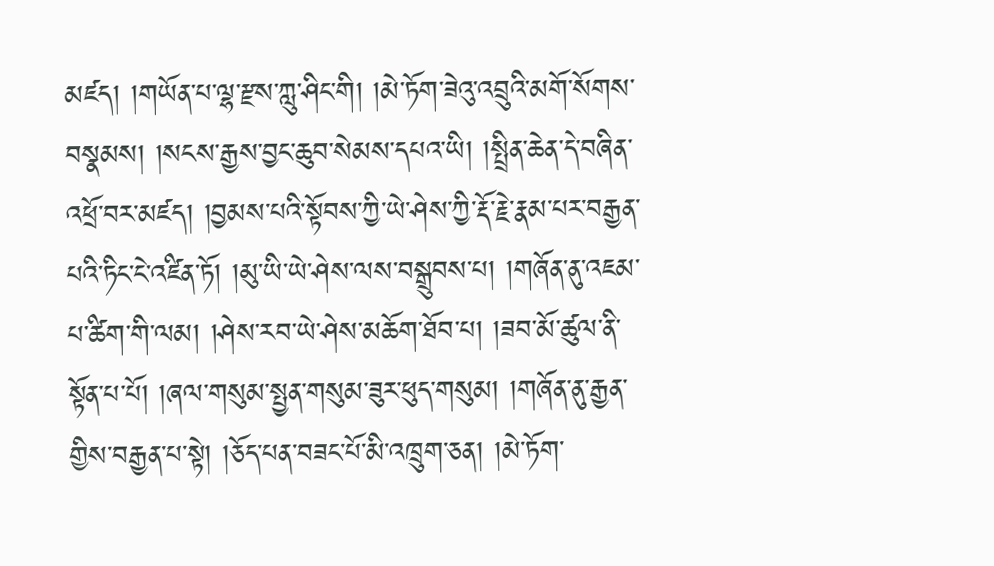མཛད། །གཡོན་པ་ལྷ་རྫས་ཀླུ་ཤིང་གི། །མེ་ཏོག་ཟེའུ་འབྲུའི་མགོ་སོགས་བསྣམས། །སངས་རྒྱས་བྱང་ཆུབ་སེམས་དཔའ་ཡི། །སྤྲིན་ཆེན་དེ་བཞིན་འཕྲོ་བར་མཛད། །བྱམས་པའི་སྟོབས་ཀྱི་ཡེ་ཤེས་ཀྱི་རྡོ་རྗེ་རྣམ་པར་བརྒྱན་པའི་ཏིང་ངེ་འཛིན་ཏོ། །མུ་ཡི་ཡེ་ཤེས་ལས་བསྒྲུབས་པ། །གཞོན་ནུ་འཇམ་པ་ཚིག་གི་ལམ། །ཤེས་རབ་ཡེ་ཤེས་མཆོག་ཐོབ་པ། །ཟབ་མོ་ཚུལ་ནི་སྟོན་པ་པོ། །ཞལ་གསུམ་སྤྱན་གསུམ་ཟུར་ཕུད་གསུམ། །གཞོན་ནུ་རྒྱན་གྱིས་བརྒྱན་པ་སྟེ། །ཅོད་པན་བཟང་པོ་མི་འཁྲུག་ཅན། །མེ་ཏོག་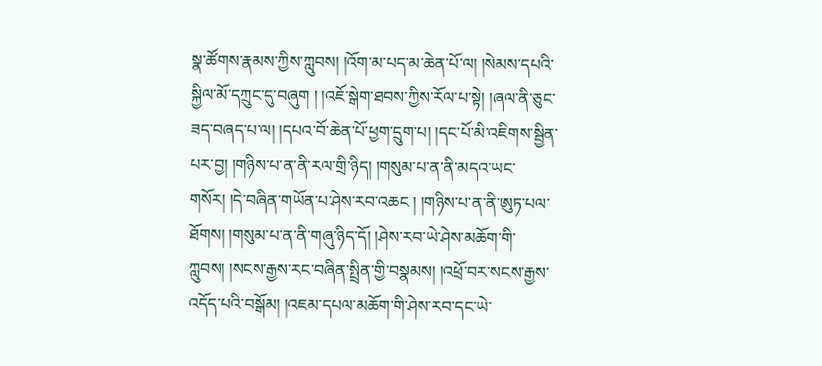སྣ་ཚོགས་རྣམས་ཀྱིས་ཀླུབས། །འོག་མ་པད་མ་ཆེན་པོ་ལ། །སེམས་དཔའི་སྐྱིལ་མོ་དཀྲུང་དུ་བཞུག ། །འཇོ་སྒེག་ཐབས་ཀྱིས་རོལ་པ་སྟེ། །ཞལ་ནི་ཅུང་ཟད་བཞད་པ་ལ། །དཔའ་བོ་ཆེན་པོ་ཕྱག་དྲུག་པ། །དང་པོ་མི་འཇིགས་སྦྱིན་པར་བྱ། །གཉིས་པ་ན་ནི་རལ་གྲི་ཉིད། །གསུམ་པ་ན་ནི་མདའ་ཡང་གསོར། །དེ་བཞིན་གཡོན་པ་ཤེས་རབ་འཆང ། །གཉིས་པ་ན་ནི་ཨུཏ་པལ་ཐོགས། །གསུམ་པ་ན་ནི་གཞུ་ཉིད་དོ། །ཤེས་རབ་ཡེ་ཤེས་མཆོག་གི་ཀླུབས། །སངས་རྒྱས་རང་བཞིན་སྤྲིན་གྱི་བསྣམས། །འཕྲོ་བར་སངས་རྒྱས་འདོད་པའི་བསྒོམ། །འཇམ་དཔལ་མཆོག་གི་ཤེས་རབ་དང་ཡེ་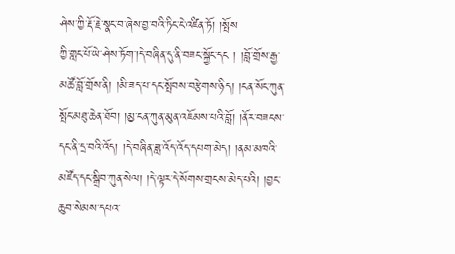ཤེས་ཀྱི་རྡོ་རྗེ་སྣང་བ་ཞེས་བྱ་བའི་ཏིང་ངེ་འཛིན་ཏོ། །སྤོས
ཀྱི་གླང་པོ་ཡེ་ཤེས་ཏོག་།དེ་བཞིན་དུ་ནི་བཟང་སྐྱོང་དང ། །བློ་གྲོས་རྒྱ་མཚོ་བློ་གྲོས་ནི། །མི་ཟད་པ་དང་སྤོབས་བརྩེགས་ཉིད། །ངན་སོང་ཀུན་སྤོང་མཐུ་ཆེན་ཐོབ། །མྱ་ངན་ཀུན་མུན་འཇོམས་པའི་བློ། །ནོར་བཟངས་དང་ནི་དྲ་བའི་འོད། །དེ་བཞིན་ཟླ་འོད་འོད་དཔག་མེད། །ནམ་མཁའི་མཛོད་དང་སྒྲིབ་ཀུན་སེལ། །དེ་ལྟར་དེ་སོགས་གྲངས་མེད་པའི། །བྱང་ཆུབ་སེམས་དཔའ་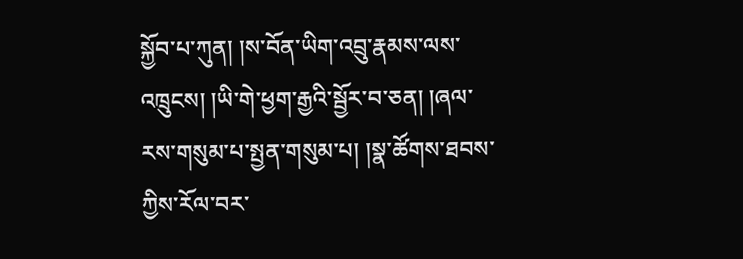སྐྱོབ་པ་ཀུན། །ས་བོན་ཡིག་འབྲུ་རྣམས་ལས་འཁྲུངས། །ཡི་གེ་ཕྱག་རྒྱའི་སྦྱོར་བ་ཅན། །ཞལ་རས་གསུམ་པ་སྤྱན་གསུམ་པ། །སྣ་ཚོགས་ཐབས་ཀྱིས་རོལ་བར་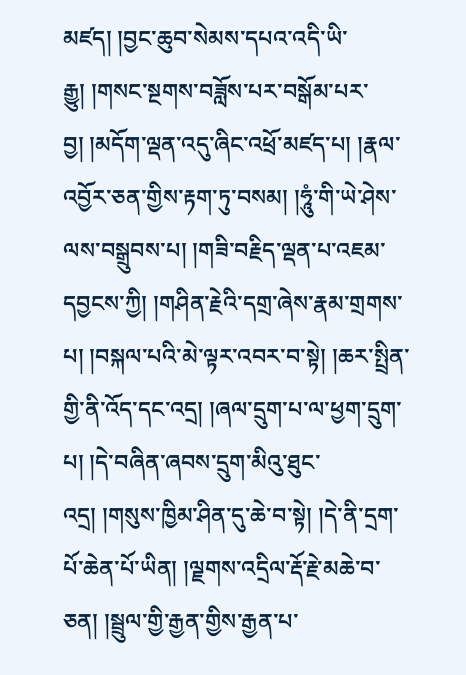མཛད། །བྱང་ཆུབ་སེམས་དཔའ་འདི་ཡི་རྒྱུ། །གསང་སྔགས་བཟློས་པར་བསྒོམ་པར་བྱ། །མདོག་ལྡན་འདུ་ཞིང་འཕྲོ་མཛད་པ། །རྣལ་འབྱོར་ཅན་གྱིས་རྟག་ཏུ་བསམ། །ཧཱུཾ་གི་ཡེ་ཤེས་ལས་བསྒྲུབས་པ། །གཟི་བརྗིད་ལྡན་པ་འཇམ་དབྱངས་ཀྱི། །གཤིན་རྗེའི་དགྲ་ཞེས་རྣམ་གྲགས་པ། །བསྐལ་པའི་མེ་ལྟར་འབར་བ་སྟེ། །ཆར་སྤྲིན་གྱི་ནི་འོད་དང་འདྲ། །ཞལ་དྲུག་པ་ལ་ཕྱག་དྲུག་པ། །དེ་བཞིན་ཞབས་དྲུག་མིའུ་ཐུང་འདྲ། །གསུས་ཁྱིམ་ཤིན་དུ་ཆེ་བ་སྟེ། །དེ་ནི་དྲག་པོ་ཆེན་པོ་ཡིན། །ལྗགས་འདྲིལ་རྡོ་རྗེ་མཆེ་བ་ཅན། །སྦྲུལ་གྱི་རྒྱན་གྱིས་རྒྱན་པ་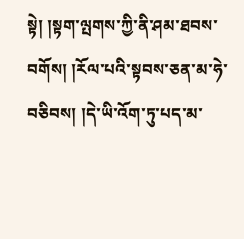སྟེ། །སྟག་ལྤགས་ཀྱི་ནི་ཤམ་ཐབས་བགོས། །རོལ་པའི་སྟབས་ཅན་མ་ཧེ་བཅིབས། །དེ་ཡི་འོག་ཏུ་པད་མ་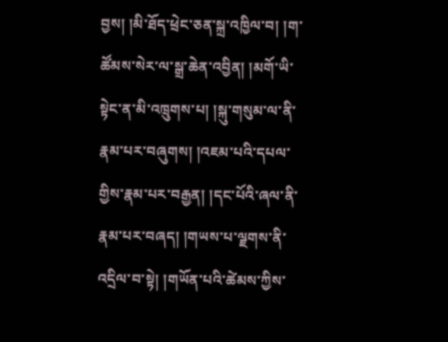བྱས། །མི་ཐོད་ཕྲེང་ཅན་སྐྲ་འཁྱིལ་བ། །ག་ཚོམས་སེར་ལ་སྒྲ་ཆེན་འབྱིན། །མགོ་ཡི་སྟེང་ན་མི་འཁྲུགས་པ། །སྐུ་གསུམ་ལ་ནི་རྣམ་པར་བཞུགས། །འཇམ་པའི་དཔལ་གྱིས་རྣམ་པར་བརྒྱན། །དང་པོའི་ཞལ་ནི་རྣམ་པར་བཞད། །གཡས་པ་ལྗགས་ནི་འདྲིལ་བ་སྟེ། །གཡོན་པའི་ཚེམས་ཀྱིས་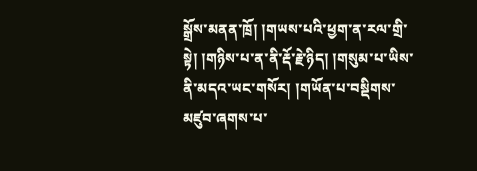སྒྲོས་མནན་ཁྲོ། །གཡས་པའི་ཕྱག་ན་རལ་གྲི་སྟེ། །གཉིས་པ་ན་ནི་རྡོ་རྗེ་ཉིད། །གསུམ་པ་ཡིས་ནི་མདའ་ཡང་གསོར། །གཡོན་པ་བསྡིགས་མཛུབ་ཞགས་པ་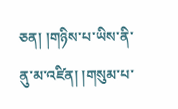ཅན། །གཉིས་པ་ཡིས་ནི་ནུ་མ་འཛིན། །གསུམ་པ་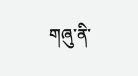གཞུ་ནི་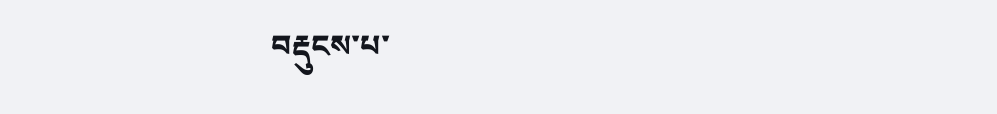བརྡུངས་པ་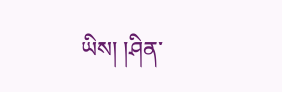ཡིས། །ཤིན་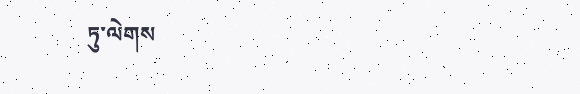ཏུ་ལེགས